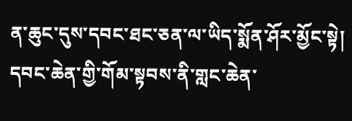ན་ཆུང་དུས་དབང་ཐང་ཅན་ལ་ཡིད་སྨོན་ཤོར་མྱོང་སྟེ། དབང་ཆེན་གྱི་གོམ་སྟབས་ནི་གླང་ཆེན་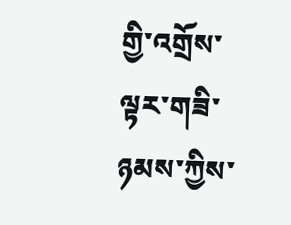གྱི་འགྲོས་ལྟར་གཟི་ཉམས་ཀྱིས་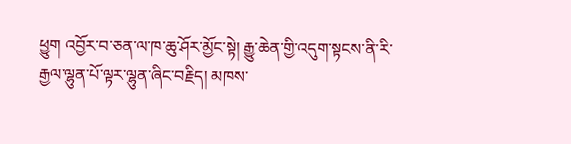ཕྱུག འབྱོར་བ་ཅན་ལ་ཁ་ཆུ་ཤོར་མྱོང་སྟེ། རྒྱུ་ཆེན་གྱི་འདུག་སྟངས་ནི་རི་རྒྱལ་ལྷུན་པོ་ལྟར་ལྷུན་ཞིང་བརྗིད། མཁས་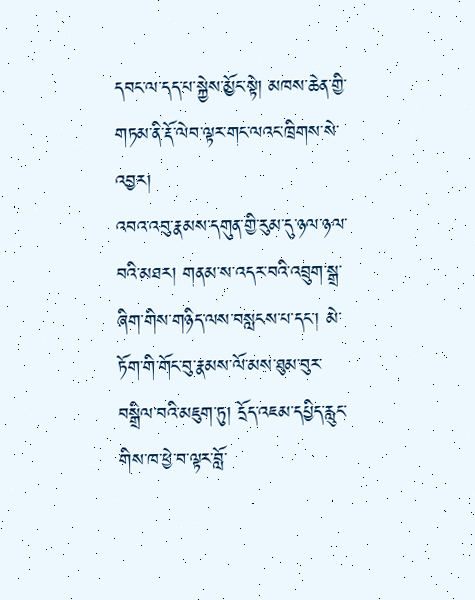དབང་ལ་དད་པ་སྐྱེས་མྱོང་སྟེ། མཁས་ཆེན་གྱི་གཏམ་ནི་རྡོ་ལེབ་ལྟར་གང་ལའང་ཁྲིགས་སེ་འབྱར།
འབའ་འབུ་རྣམས་དགུན་གྱི་རུམ་དུ་ཉལ་ཉལ་བའི་མཐར། གནམ་ས་འདར་བའི་འབྲུག་སྒྲ་ཞིག་གིས་གཉིད་ལས་བསླངས་པ་དང་། མེ་ཏོག་གི་གོང་བུ་རྣམས་ལོ་མས་ཐུམ་བུར་བསྒྲིལ་བའི་མཇུག་ཏུ། དྲོད་འཇམ་དཔྱིད་རླུང་གིས་ཁ་ཕྱེ་བ་ལྟར་བློ་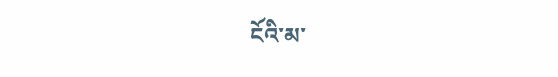ངོའི་མ་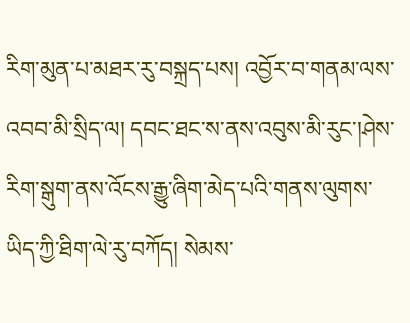རིག་མུན་པ་མཐར་རུ་བསྐྲད་པས། འབྱོར་བ་གནམ་ལས་འབབ་མི་སྲིད་ལ། དབང་ཐང་ས་ནས་འབུས་མི་རུང་།ཤེས་རིག་སྒུག་ནས་འོངས་རྒྱུ་ཞིག་མེད་པའི་གནས་ལུགས་ཡིད་ཀྱི་ཐིག་ལེ་རུ་བཀོད། སེམས་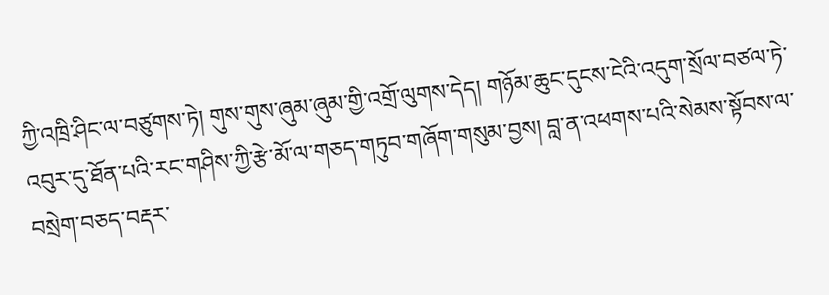ཀྱི་འཁྲི་ཤིང་ལ་བཙུགས་ཏེ། གུས་གུས་ཞུམ་ཞུམ་གྱི་འགྲོ་ལུགས་དེད། གཉོམ་ཆུང་དུངས་ངེའི་འདུག་སྲོལ་བཙལ་ཏེ་འབུར་དུ་ཐོན་པའི་རང་གཤིས་ཀྱི་རྩེ་མོ་ལ་གཅད་གཏུབ་གཞོག་གསུམ་བྱས། བླ་ན་འཕགས་པའི་སེམས་སྟོབས་ལ་བསྲེག་བཅད་བརྡར་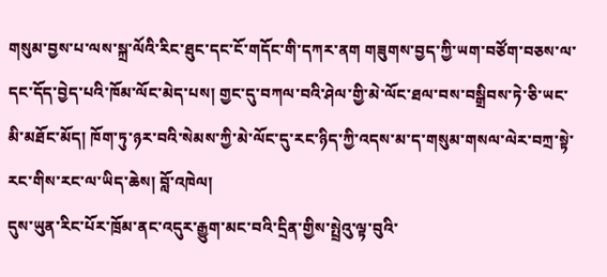གསུམ་བྱས་པ་ལས་སྐྲ་ལོའི་རིང་ཐུང་དང་ངོ་གདོང་གི་དཀར་ནག གཟུགས་བྱད་ཀྱི་ཡག་བཙོག་བཅས་ལ་དང་དོད་བྱེད་པའི་ཁོམ་ལོང་མེད་པས། གྱང་དུ་བཀལ་བའི་ཤེལ་གྱི་མེ་ལོང་ཐལ་བས་བསྒྲིབས་ཏེ་ཅི་ཡང་མི་མཐོང་མོད། ཁོག་ཏུ་ཉར་བའི་སེམས་ཀྱི་མེ་ལོང་དུ་རང་ཉིད་ཀྱི་འདས་མ་ད་གསུམ་གསལ་ལེར་བཀྲ་སྟེ་རང་གིས་རང་ལ་ཡིད་ཆེས། བློ་འཁེལ།
དུས་ཡུན་རིང་པོར་ཁྲོམ་ནང་འདུར་རྒྱུག་མང་བའི་དྲིན་གྱིས་སྤྲེའུ་ལྟ་བུའི་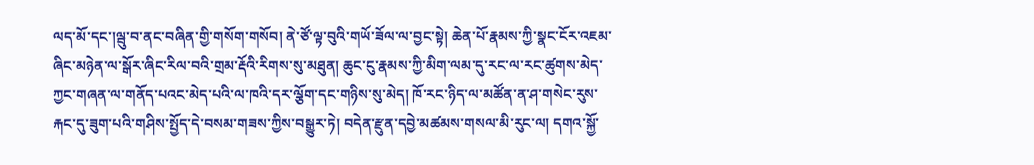ལད་མོ་དང་།ལྦུ་བ་ནང་བཞིན་གྱི་གསོག་གསོབ། ནེ་ཙོ་ལྟ་བུའི་གཡོ་ཟོལ་ལ་བྱང་སྟེ། ཆེན་པོ་རྣམས་ཀྱི་སྣང་ངོར་འཇམ་ཞིང་མཉེན་ལ་སྒོར་ཞིང་རིལ་བའི་གྲམ་རྡོའི་རིགས་སུ་མཐུན། ཆུང་ངུ་རྣམས་ཀྱི་མིག་ལམ་དུ་རང་ལ་རང་ཚུགས་མེད་ཀྱང་གཞན་ལ་གནོད་པའང་མེད་པའི་ལ་ཁའི་དར་ལྕོག་དང་གཉིས་སུ་མེད། ཁོ་རང་ཉིད་ལ་མཚོན་ན་ཤ་གསེང་རུས་རྐང་དུ་ཟུག་པའི་གཤིས་སྤྱོད་དེ་བསམ་གཟས་ཀྱིས་བསྒྱུར་ཏེ། བདེན་རྫུན་དབྱེ་མཚམས་གསལ་མི་རུང་ལ། དགའ་སྐྱོ་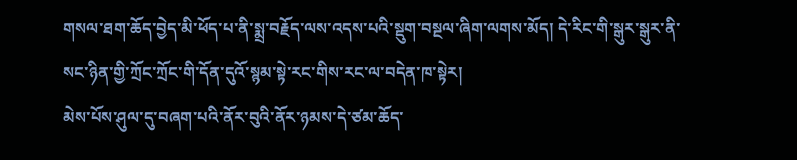གསལ་ཐག་ཆོད་བྱེད་མི་ཕོད་པ་ནི་སྨྲ་བརྗོད་ལས་འདས་པའི་སྡུག་བསྔལ་ཞིག་ལགས་མོད། དེ་རིང་གི་སྒུར་སྒུར་ནི་སང་ཉིན་གྱི་ཀྲོང་ཀྲོང་གི་དོན་དུའོ་སྙམ་སྟེ་རང་གིས་རང་ལ་བདེན་ཁ་སྟེར།
མེས་པོས་ཤུལ་དུ་བཞག་པའི་ནོར་བུའི་ནོར་ཉམས་དེ་ཙམ་ཆོད་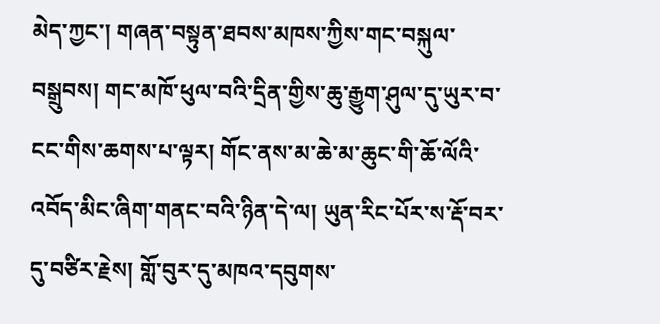མེད་ཀྱང་། གཞན་བསྟུན་ཐབས་མཁས་ཀྱིས་གང་བསྐུལ་བསྒྲུབས། གང་མཁོ་ཕུལ་བའི་དྲིན་གྱིས་ཆུ་རྒྱུག་ཤུལ་དུ་ཡུར་བ་ངང་གིས་ཆགས་པ་ལྟར། གོང་ནས་མ་ཆེ་མ་ཆུང་གི་ཆོ་ལོའི་འབོད་མིང་ཞིག་གནང་བའི་ཉིན་དེ་ལ། ཡུན་རིང་པོར་ས་རྡོ་བར་དུ་བཙིར་རྗེས། གློ་བུར་དུ་མཁའ་དབུགས་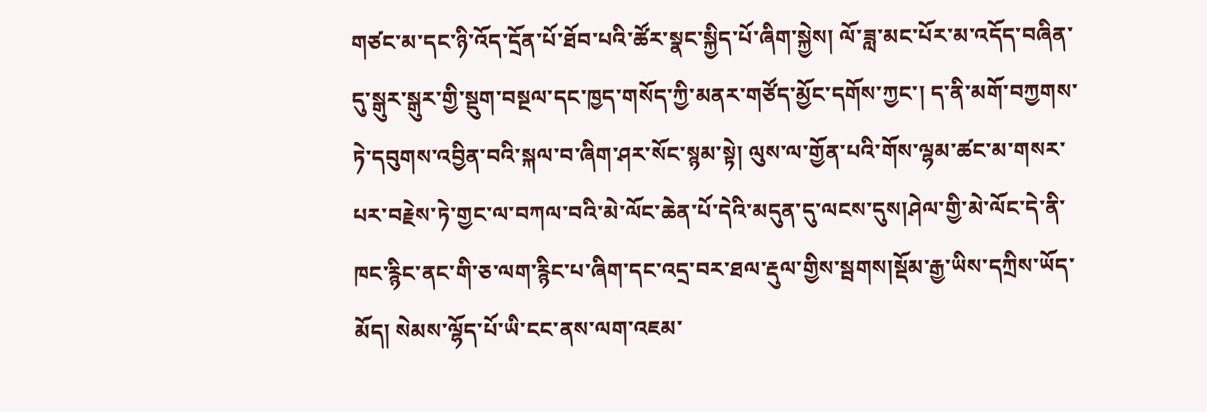གཙང་མ་དང་ཉི་འོད་དྲོན་པོ་ཐོབ་པའི་ཚོར་སྣང་སྐྱིད་པོ་ཞིག་སྐྱེས། ལོ་ཟླ་མང་པོར་མ་འདོད་བཞིན་དུ་སྒུར་སྒུར་གྱི་སྡུག་བསྔལ་དང་ཁྱད་གསོད་ཀྱི་མནར་གཙོད་མྱོང་དགོས་ཀྱང་། ད་ནི་མགོ་བཀྱགས་ཏེ་དབུགས་འབྱིན་བའི་སྐལ་བ་ཞིག་ཤར་སོང་སྙམ་སྟེ། ལུས་ལ་གྱོན་པའི་གོས་ལྷམ་ཚང་མ་གསར་པར་བརྗེས་ཏེ་གྱང་ལ་བཀལ་བའི་མེ་ལོང་ཆེན་པོ་དེའི་མདུན་དུ་ལངས་དུས།ཤེལ་གྱི་མེ་ལོང་དེ་ནི་ཁང་རྙིང་ནང་གི་ཅ་ལག་རྙིང་པ་ཞིག་དང་འདྲ་བར་ཐལ་རྡུལ་གྱིས་སྦགས།སྡོམ་རྒྱ་ཡིས་དཀྲིས་ཡོད་མོད། སེམས་ལྷོད་པོ་ཡི་ངང་ནས་ལག་འཇམ་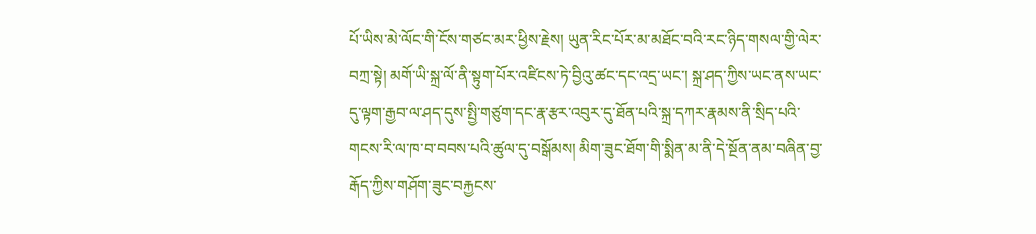པོ་ཡིས་མེ་ལོང་གི་ངོས་གཙང་མར་ཕྱིས་རྗེས། ཡུན་རིང་པོར་མ་མཐོང་བའི་རང་ཉིད་གསལ་གྱི་ལེར་བཀྲ་སྟེ། མགོ་ཡི་སྐྲ་ལོ་ནི་སྟུག་པོར་འཛིངས་ཏེ་བྱིའུ་ཚང་དང་འདྲ་ཡང་། སྐྲ་ཤད་ཀྱིས་ཡང་ནས་ཡང་དུ་ལྟག་རྒྱབ་ལ་ཤད་དུས་སྤྱི་གཙུག་དང་རྣ་རྩར་འབུར་དུ་ཐོན་པའི་སྐྲ་དཀར་རྣམས་ནི་སྲིད་པའི་གངས་རི་ལ་ཁ་བ་བབས་པའི་ཚུལ་དུ་བསྒོམས། མིག་ཟུང་ཐོག་གི་སྨིན་མ་ནི་དེ་སྔོན་ནམ་བཞིན་བྱ་རྒོད་ཀྱིས་གཤོག་ཟུང་བརྐྱངས་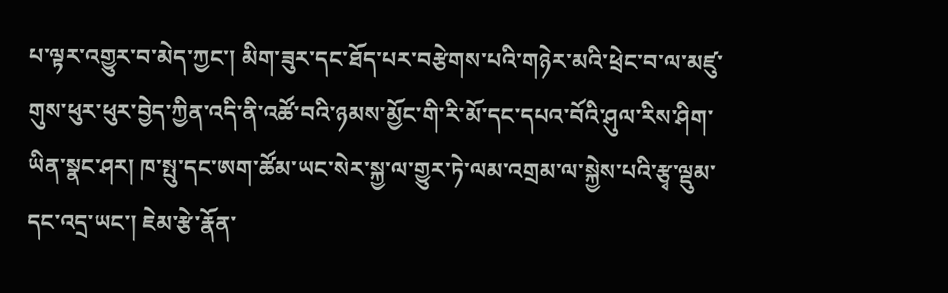པ་ལྟར་འགྱུར་བ་མེད་ཀྱང་། མིག་ཟུར་དང་ཐོད་པར་བརྩེགས་པའི་གཉེར་མའི་ཕྲེང་བ་ལ་མཛུ་གུས་ཕུར་ཕུར་བྱེད་ཀྱིན་འདི་ནི་འཚོ་བའི་ཉམས་མྱོང་གི་རི་མོ་དང་དཔའ་བོའི་ཤུལ་རིས་ཤིག་ཡིན་སྣང་ཤར། ཁ་སྤུ་དང་ཨག་ཚོམ་ཡང་སེར་སྐྱ་ལ་གྱུར་ཏེ་ལམ་འགྲམ་ལ་སྐྱེས་པའི་རྩྭ་ལྡུམ་དང་འདྲ་ཡང་། ཇེམ་རྩེ་རྣོན་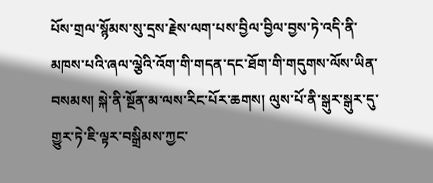པོས་གྲལ་སྙོམས་སུ་དྲས་རྗེས་ལག་པས་བྱིལ་བྱིལ་བྱས་ཏེ་འདི་ནི་མཁས་པའི་ཞལ་ལྕེའི་འོག་གི་གདན་དང་ཐོག་གི་གདུགས་ལོས་ཡིན་བསམས། སྐེ་ནི་སྔོན་མ་ལས་རིང་པོར་ཆགས། ལུས་པོ་ནི་སྒུར་སྒུར་དུ་གྱུར་ཏེ་ཇི་ལྟར་བསྒྲིམས་ཀྱང་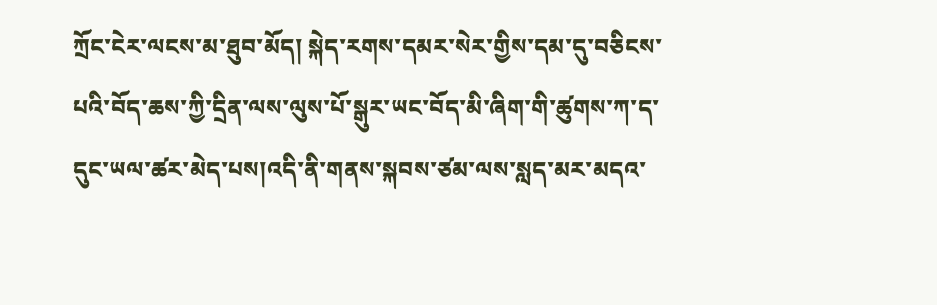ཀྲོང་ངེར་ལངས་མ་ཐུབ་མོད། སྐེད་རགས་དམར་སེར་གྱིས་དམ་དུ་བཅིངས་པའི་བོད་ཆས་ཀྱི་དྲིན་ལས་ལུས་པོ་སྒུར་ཡང་བོད་མི་ཞིག་གི་ཚུགས་ཀ་ད་དུང་ཡལ་ཚར་མེད་པས།འདི་ནི་གནས་སྐབས་ཙམ་ལས་སླད་མར་མདའ་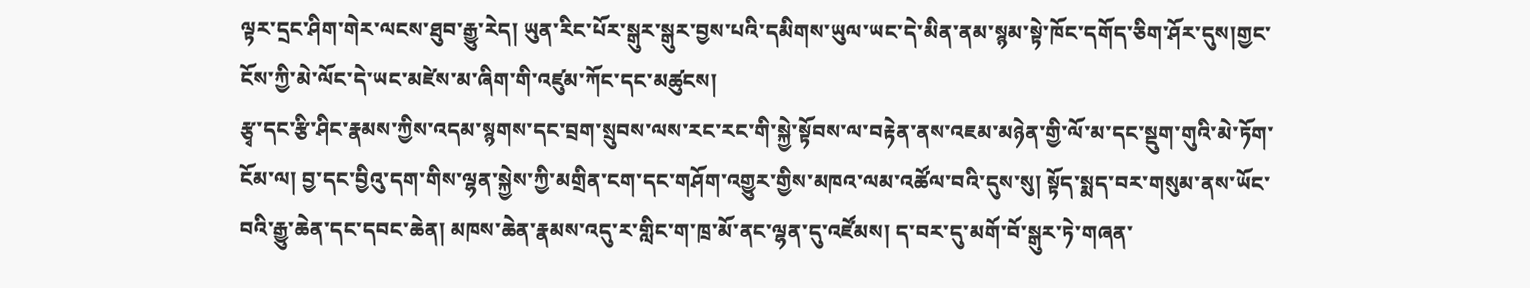ལྟར་དྲང་ཤིག་གེར་ལངས་ཐུབ་རྒྱུ་རེད། ཡུན་རིང་པོར་སྒུར་སྒུར་བྱས་པའི་དམིགས་ཡུལ་ཡང་དེ་མིན་ནམ་སྙམ་སྟེ་ཁོང་དགོད་ཅིག་ཤོར་དུས།གྱང་ངོས་ཀྱི་མེ་ལོང་དེ་ཡང་མཛེས་མ་ཞིག་གི་འཛུམ་ཀོང་དང་མཚུངས།
རྩྭ་དང་རྩི་ཤིང་རྣམས་ཀྱིས་འདམ་སྙགས་དང་བྲག་སྲུབས་ལས་རང་རང་གི་སྐྱེ་སྟོབས་ལ་བརྟེན་ནས་འཇམ་མཉེན་གྱི་ལོ་མ་དང་སྡུག་གུའི་མེ་ཏོག་ངོམ་ལ། བྱ་དང་བྱིའུ་དག་གིས་ལྷན་སྐྱེས་ཀྱི་མགྲིན་ངག་དང་གཤོག་འགྱུར་གྱིས་མཁའ་ལམ་འཚོལ་བའི་དུས་སུ། སྟོད་སྨད་བར་གསུམ་ནས་ཡོང་བའི་རྒྱུ་ཆེན་དང་དབང་ཆེན། མཁས་ཆེན་རྣམས་འདུ་ར་གླིང་ག་ཁྲ་མོ་ནང་ལྷན་དུ་འཛོམས། ད་བར་དུ་མགོ་བོ་སྒུར་ཏེ་གཞན་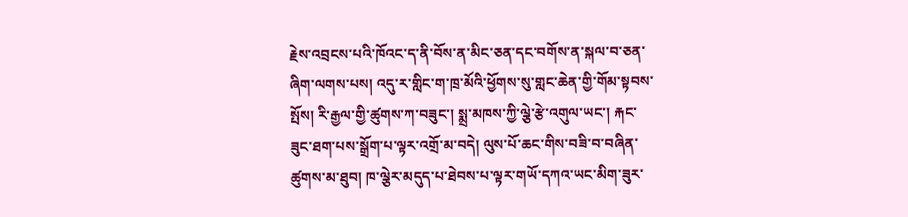རྗེས་འབྲངས་པའི་ཁོའང་ད་ནི་བོས་ན་མིང་ཅན་དང་བགོས་ན་སྐལ་བ་ཅན་ཞིག་ལགས་པས། འདུ་ར་གླིང་ག་ཁྲ་མོའི་ཕྱོགས་སུ་གླང་ཆེན་གྱི་གོམ་སྟབས་སྤོས། རི་རྒྱལ་གྱི་ཚུགས་ཀ་བཟུང་། སྨྲ་མཁས་ཀྱི་ལྕེ་རྩེ་འགུལ་ཡང་། རྐང་ཟུང་ཐག་པས་སྒྲོག་པ་ལྟར་འགྲོ་མ་བདེ། ལུས་པོ་ཆང་གིས་བཟི་བ་བཞིན་ཚུགས་མ་ཐུབ། ཁ་ལྕེར་མདུད་པ་ཐེབས་པ་ལྟར་གཡོ་དཀའ་ཡང་མིག་ཟུར་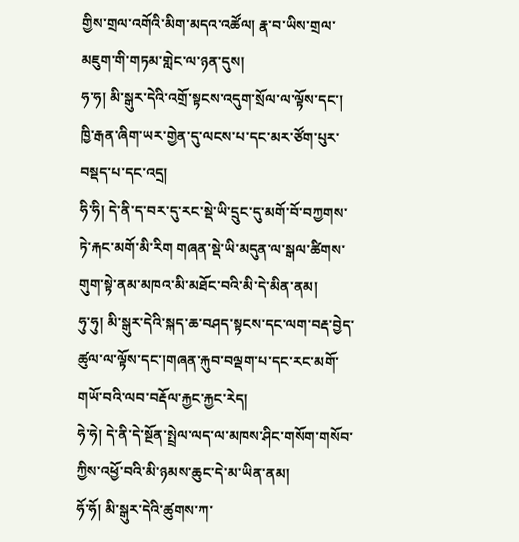གྱིས་གྲལ་འགོའི་མིག་མདའ་འཚོལ། རྣ་བ་ཡིས་གྲལ་མཇུག་གི་གཏམ་གླེང་ལ་ཉན་དུས།
ཧ་ཧ། མི་སྒུར་དེའི་འགྲོ་སྟངས་འདུག་སྲོལ་ལ་ལྟོས་དང་།
ཁྱི་རྒན་ཞིག་ཡར་གྱེན་དུ་ལངས་པ་དང་མར་ཙོག་པུར་བསྡད་པ་དང་འདྲ།
ཧི་ཧི། དེ་ནི་ད་བར་དུ་རང་སྡེ་ཡི་དྲུང་དུ་མགོ་བོ་བཀྱགས་ཏེ་རྐང་མགོ་མི་རིག གཞན་སྡེ་ཡི་མདུན་ལ་སྒལ་ཚིགས་གུག་སྟེ་ནམ་མཁའ་མི་མཐོང་བའི་མི་དེ་མིན་ནམ།
ཧུ་ཧུ། མི་སྒུར་དེའི་སྐད་ཆ་བཤད་སྟངས་དང་ལག་བརྡ་བྱེད་ཚུལ་ལ་ལྟོས་དང་།གཞན་རྐུབ་བལྡག་པ་དང་རང་མགོ་གཡོ་བའི་ལབ་བརྡོལ་རྐྱང་རྐྱང་རེད།
ཧེ་ཧེ། དེ་ནི་དེ་སྔོན་སྤྲེལ་ལད་ལ་མཁས་ཤིང་གསོག་གསོབ་ཀྱིས་འཕྱོ་བའི་མི་ཉམས་ཆུང་དེ་མ་ཡིན་ནམ།
ཧོ་ཧོ། མི་སྒུར་དེའི་ཚུགས་ཀ་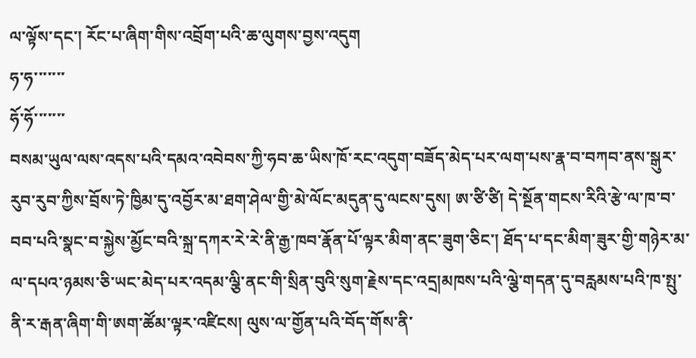ལ་ལྟོས་དང་། རོང་པ་ཞིག་གིས་འབྲོག་པའི་ཆ་ལུགས་བྱས་འདུག
ཧ་ཧ་་་་་་་
ཧོ་ཧོ་་་་་་་
བསམ་ཡུལ་ལས་འདས་པའི་དམའ་འབེབས་ཀྱི་ཧབ་ཆ་ཡིས་ཁོ་རང་འདུག་བཟོད་མེད་པར་ལག་པས་རྣ་བ་བཀབ་ནས་སྒུར་རུབ་རུབ་ཀྱིས་བྲོས་ཏེ་ཁྱིམ་དུ་འབྱོར་མ་ཐག་ཤེལ་གྱི་མེ་ལོང་མདུན་དུ་ལངས་དུས། ཨ་ཙི་ཙི། དེ་སྔོན་གངས་རིའི་རྩེ་ལ་ཁ་བ་བབ་པའི་སྣང་བ་སྐྱེས་མྱོང་བའི་སྐྲ་དཀར་རེ་རེ་ནི་རྒྱ་ཁབ་རྣོན་པོ་ལྟར་མིག་ནང་ཟུག་ཅིང་། ཐོད་པ་དང་མིག་ཟུར་གྱི་གཉེར་མ་ལ་དཔའ་ཉམས་ཅི་ཡང་མེད་པར་འདམ་ལྕི་ནང་གི་སྲིན་བུའི་སུག་རྗེས་དང་འདྲ།མཁས་པའི་ལྕེ་གདན་དུ་བརླམས་པའི་ཁ་སྤུ་ནི་ར་རྒན་ཞིག་གི་ཨག་ཚོམ་ལྟར་འཛིངས། ལུས་ལ་གྱོན་པའི་བོད་གོས་ནི་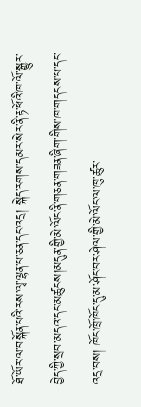ཐོ་ཡོར་ལ་བསྐོན་པའི་རས་ལྭ་ལྷན་པ་ཅན་དང་འདྲ། སྐེད་རགས་དམར་སེར་ནི་རྟ་ཕོའི་ཁ་ལོ་སྒྱུར་བྱེད་ཀྱི་སྲབ་མདའ་དང་མཚུངས།མདུན་གྱི་མེ་ལོང་ནི་གཅན་གཟན་ཞིག་གིས་ཁ་གདངས་པ་དང་འདྲ་བས། ཁོང་ཁྲོ་ཁོང་དུ་མ་ཤོང་བར་ཤེལ་གྱི་མེ་ལོང་ལ་ཁུ་ཚུར་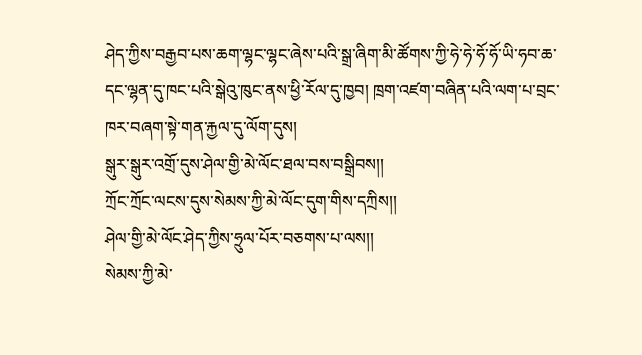ཤེད་ཀྱིས་བརྒྱབ་པས་ཆག་ལྷང་ལྷང་ཞེས་པའི་སྒྲ་ཞིག་མི་ཚོགས་ཀྱི་ཧེ་ཧེ་ཧོ་ཧོ་ཡི་ཧབ་ཆ་དང་ལྷན་དུ་ཁང་པའི་སྒེའུ་ཁུང་ནས་ཕྱི་རོལ་དུ་ཁྱབ། ཁྲག་འཛག་བཞིན་པའི་ལག་པ་བྲང་ཁར་བཞག་སྟེ་གན་རྐྱལ་དུ་ལོག་དུས།
སྒུར་སྒུར་འགྲོ་དུས་ཤེལ་གྱི་མེ་ལོང་ཐལ་བས་བསྒྲིབས།།
ཀྲོང་ཀྲོང་ལངས་དུས་སེམས་ཀྱི་མེ་ལོང་དུག་གིས་དཀྲིས།།
ཤེལ་གྱི་མེ་ལོང་ཤེད་ཀྱིས་ཧྲུལ་པོར་བཅགས་པ་ལས།།
སེམས་ཀྱི་མེ་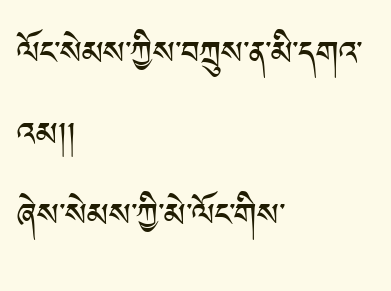ལོང་སེམས་ཀྱིས་བཀྲུས་ན་མི་དགའ་འམ།།
ཞེས་སེམས་ཀྱི་མེ་ལོང་གིས་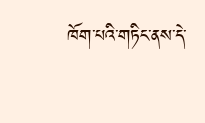ཁོག་པའི་གཏིང་ནས་དེ་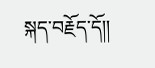སྐད་བརྗོད་དོ།།